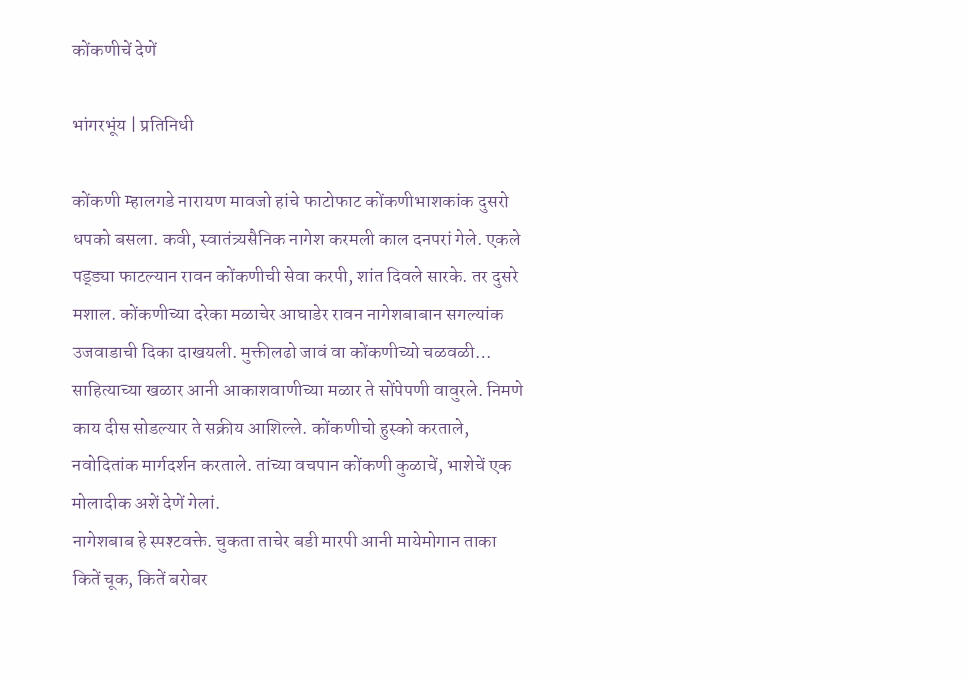कोंकणीचें देणें

भांगरभूंय | प्रतिनिधी

कोंकणी म्हालगडे नारायण मावजो हांचे फाटोफाट कोंकणीभाशकांक दुसरो धपको बसला. कवी, स्वातंत्र्यसैनिक नागेश करमली काल दनपरां गेले. एकले पड्ड्या फाटल्यान रावन कोंकणीची सेवा करपी, शांत दिवले सारके. तर दुसरे मशाल. कोंकणीच्या दरेका मळाचेर आघाडेर रावन नागेशबाबान सगल्यांक उजवाडाची दिका दाखयली. मुक्तीलढो जावं वा कोंकणीच्यो चळवळी… साहित्याच्या खळार आनी आकाशवाणीच्या मळार ते सोंपेपणी वावुरले. निमणे काय दीस सोडल्यार ते सक्रीय आशिल्ले. कोंकणीचो हुस्को करताले, नवोदितांक मार्गदर्शन करताले. तांच्या वचपान कोंकणी कुळाचें, भाशेचें एक मोलादीक अशें देणें गेलां.
नागेशबाब हे स्पश्टवक्ते. चुकता ताचेर बडी मारपी आनी मायेमोगान ताका कितें चूक, कितें बरोबर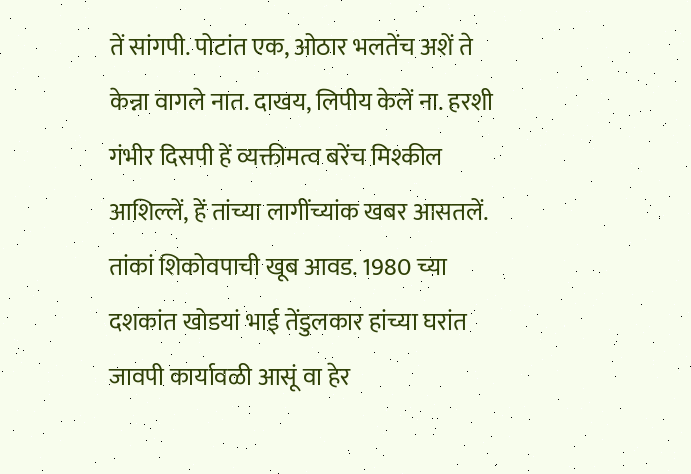तें सांगपी. पोटांत एक, ओठार भलतेंच अशें ते केन्ना वागले नात. दाखय, लिपीय केलें ना. हरशी गंभीर दिसपी हें व्यक्तीमत्व बरेंच मिश्कील आशिल्लें, हें तांच्या लागींच्यांक खबर आसतलें. तांकां शिकोवपाची खूब आवड. 1980 च्या दशकांत खोडयां भाई तेंडुलकार हांच्या घरांत जावपी कार्यावळी आसूं वा हेर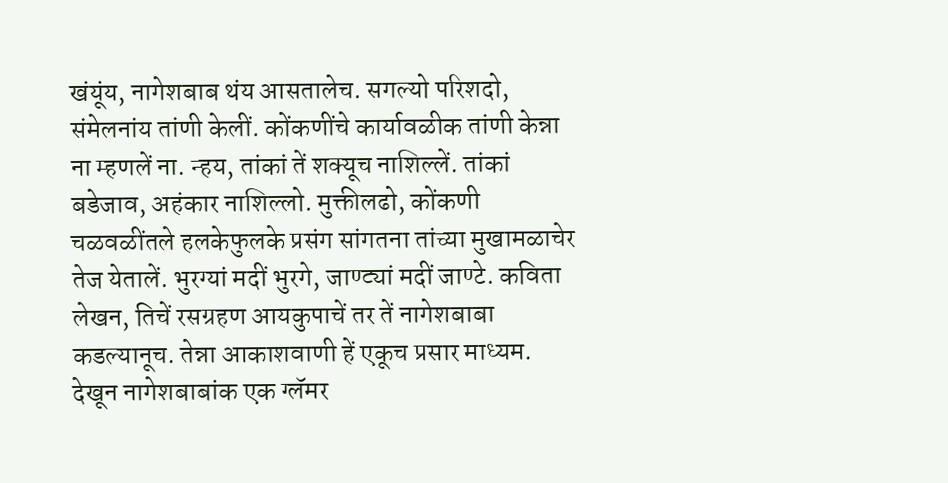खंयूंय, नागेशबाब थंय आसतालेच. सगल्यो परिशदो, संमेलनांय तांणी केलीं. कोंकणींचे कार्यावळीक तांणी केन्ना ना म्हणलें ना. न्हय, तांकां तें शक्यूच नाशिल्लें. तांकां बडेजाव, अहंकार नाशिल्लो. मुक्तीलढो, कोंकणी चळवळींतले हलकेफुलके प्रसंग सांगतना तांच्या मुखामळाचेर तेज येतालें. भुरग्यां मदीं भुरगे, जाण्ट्यां मदीं जाण्टे. कविता लेखन, तिचें रसग्रहण आयकुपाचें तर तें नागेशबाबा कडल्यानूच. तेन्ना आकाशवाणी हें एकूच प्रसार माध्यम. देखून नागेशबाबांक एक ग्लॅमर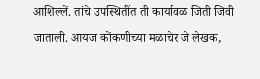आशिल्लें. तांचे उपस्थितींत ती कार्यावळ जिती जिवी जाताली. आयज कोंकणीच्या मळाचेर जे लेखक,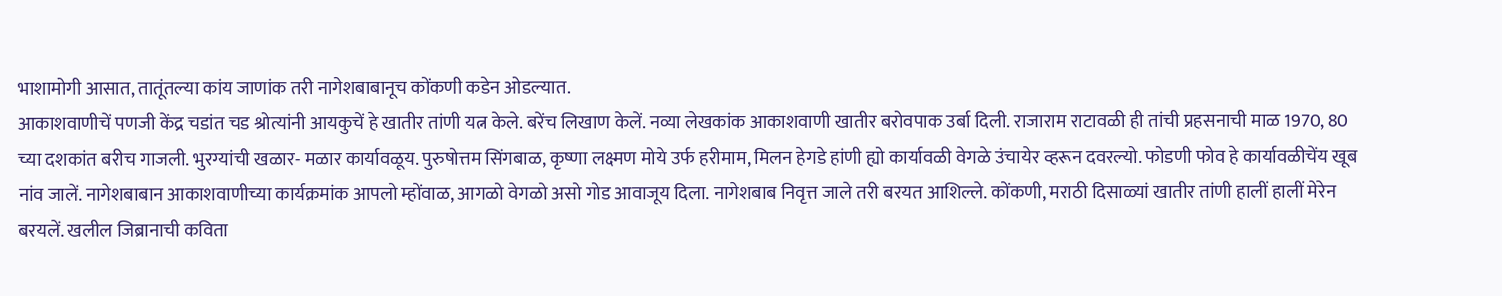भाशामोगी आसात, तातूंतल्या कांय जाणांक तरी नागेशबाबानूच कोंकणी कडेन ओडल्यात.
आकाशवाणीचें पणजी केंद्र चडांत चड श्रोत्यांनी आयकुचें हे खातीर तांणी यत्न केले. बरेंच लिखाण केलें. नव्या लेखकांक आकाशवाणी खातीर बरोवपाक उर्बा दिली. राजाराम राटावळी ही तांची प्रहसनाची माळ 1970, 80 च्या दशकांत बरीच गाजली. भुरग्यांची खळार- मळार कार्यावळूय. पुरुषोत्तम सिंगबाळ, कृष्णा लक्ष्मण मोये उर्फ हरीमाम, मिलन हेगडे हांणी ह्यो कार्यावळी वेगळे उंचायेर व्हरून दवरल्यो. फोडणी फोव हे कार्यावळीचेंय खूब नांव जालें. नागेशबाबान आकाशवाणीच्या कार्यक्रमांक आपलो म्होंवाळ, आगळो वेगळो असो गोड आवाजूय दिला. नागेशबाब निवृत्त जाले तरी बरयत आशिल्ले. कोंकणी, मराठी दिसाळ्यां खातीर तांणी हालीं हालीं मेरेन बरयलें. खलील जिब्रानाची कविता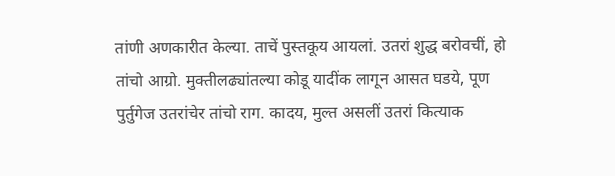तांणी अणकारीत केल्या. ताचें पुस्तकूय आयलां. उतरां शुद्ध बरोवचीं, हो तांचो आग्रो. मुक्तीलढ्यांतल्या कोडू यादींक लागून आसत घडये, पूण पुर्तुगेज उतरांचेर तांचो राग. कादय, मुल्त असलीं उतरां कित्याक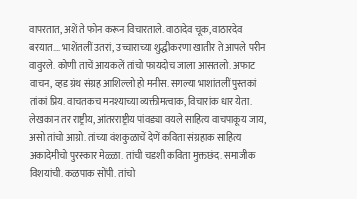वापरतात, अशें ते फोन करून विचारताले. वाठादेव चूक, वाठारदेव बरयात…. भाशेंतलीं उतरां, उच्चाराच्या शुद्धीकरणा खातीर ते आपले परीन वावुरले. कोणी ताचें आयकलें तांचो फायदोच जाला आसतलो. अफाट वाचन, व्हड ग्रंथ संग्रह आशिल्लो हो मनीस. सगल्या भाशांतलीं पुस्तकां तांकां प्रिय. वाचतकच मनश्याच्या व्यक्तीमत्वाक, विचारांक धार येता. लेखकान तर राष्ट्रीय, आंतरराष्ट्रीय पांवड्या वयले साहित्य वाचपाकूय जाय, असो तांचो आग्रो. तांच्या वंशकुळाचें देणें कविता संग्रहाक साहित्य अकादेमीचो पुरस्कार मेळ्ळा. तांची चडशी कविता मुक्तछंद. समाजीक विशयांची. कळपाक सोंपी. तांचो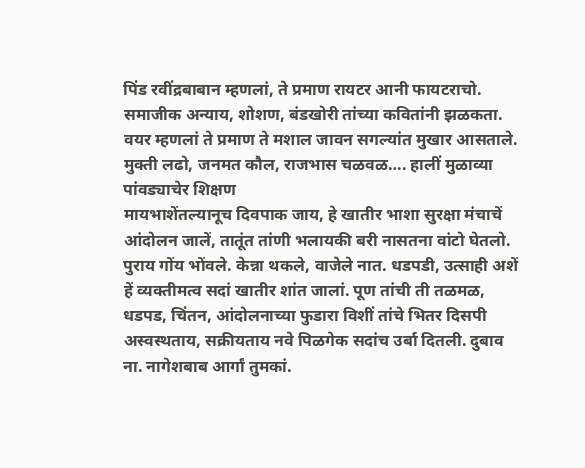पिंड रवींद्रबाबान म्हणलां, ते प्रमाण रायटर आनी फायटराचो. समाजीक अन्याय, शोशण, बंडखोरी तांच्या कवितांनी झळकता.
वयर म्हणलां ते प्रमाण ते मशाल जावन सगल्यांत मुखार आसताले. मुक्ती लढो, जनमत कौल, राजभास चळवळ…. हालीं मुळाव्या पांवड्याचेर शिक्षण
मायभाशेंतल्यानूच दिवपाक जाय, हे खातीर भाशा सुरक्षा मंचाचें आंदोलन जालें, तातूंत तांणी भलायकी बरी नासतना वांटो घेतलो. पुराय गोंय भोंवले. केन्ना थकले, वाजेले नात. धडपडी, उत्साही अशें हें व्यक्तीमत्व सदां खातीर शांत जालां. पूण तांची ती तळमळ, धडपड, चिंतन, आंदोलनाच्या फुडारा विशीं तांचे भितर दिसपी अस्वस्थताय, सक्रीयताय नवे पिळगेक सदांच उर्बा दितली. दुबाव ना. नागेशबाब आर्गां तुमकां.